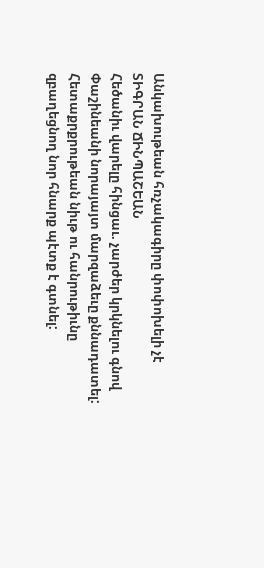Անկախութեան հռչակագիրը փոփոխելի չէ
ՏԻԳՐԱՆ ՃԻՆՊԱՇԵԱՆ
Հեծանիւ վարելը հինցաւ. չարժեր կրկնելու գնով Փաշինեանի նորայայտ մարզաձեւը քննադատել: Հետաքրքրութեան նիւթ ու հանրութիւնը զբաղեցնող նոր հնարք պէտք է գտնել: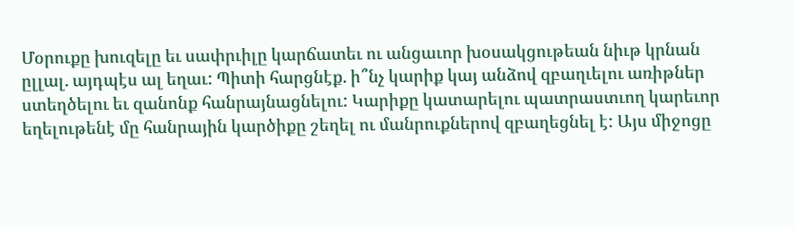Մօրուքը խուզելը եւ սափրւիլը կարճատեւ ու անցաւոր խօսակցութեան նիւթ կրնան ըլլալ. այդպէս ալ եղաւ: Պիտի հարցնէք. ի՞նչ կարիք կայ անձով զբաղւելու առիթներ ստեղծելու եւ զանոնք հանրայնացնելու: Կարիքը կատարելու պատրաստւող կարեւոր եղելութենէ մը հանրային կարծիքը շեղել ու մանրուքներով զբաղեցնել է: Այս միջոցը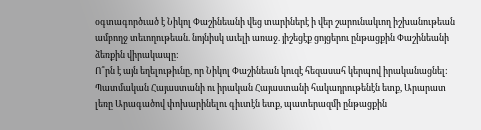օգտագործւած է Նիկոլ Փաշինեանի վեց տարիներէ ի վեր շարունակւող իշխանութեան ամբողջ տեւողութեան. նոյնիսկ աւելի առաջ. յիշեցէք ցոյցերու ընթացքին Փաշինեանի ձեռքին վիրակապը:
Ո՞րն է այն եղելութիւնը, որ Նիկոլ Փաշինեան կուզէ հեզասահ կերպով իրականացնել: Պատմական Հայաստանի ու իրական Հայաստանի հակադրութենէն ետք, Արարատ լեռը Արագածով փոխարինելու գիւտէն ետք, պատերազմի ընթացքին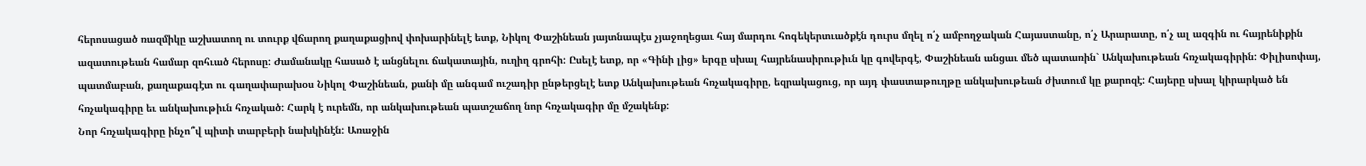հերոսացած ռազմիկը աշխատող ու տուրք վճարող քաղաքացիով փոխարինելէ ետք, Նիկոլ Փաշինեան յայտնապէս չյաջողեցաւ հայ մարդու հոգեկերտւածքէն դուրս մղել ո՛չ ամբողջական Հայաստանը, ո՛չ Արարատը, ո՛չ ալ ազգին ու հայրենիքին ազատութեան համար զոհւած հերոսը: Ժամանակը հասած է անցնելու ճակատային, ուղիղ գրոհի: Ըսելէ ետք, որ «Գինի լից» երգը սխալ հայրենասիրութիւն կը գովերգէ, Փաշինեան անցաւ մեծ պատառին` Անկախութեան հռչակագիրին: Փիլիսոփայ, պատմաբան, քաղաքագէտ ու գաղափարախօս Նիկոլ Փաշինեան, քանի մը անգամ ուշադիր ընթերցելէ ետք Անկախութեան հռչակագիրը, եզրակացուց, որ այդ փաստաթուղթը անկախութեան ժխտում կը քարոզէ: Հայերը սխալ կիրարկած են հռչակագիրը եւ անկախութիւն հռչակած: Հարկ է ուրեմն, որ անկախութեան պատշաճող նոր հռչակագիր մը մշակենք:
Նոր հռչակագիրը ինչո՞վ պիտի տարբերի նախկինէն: Առաջին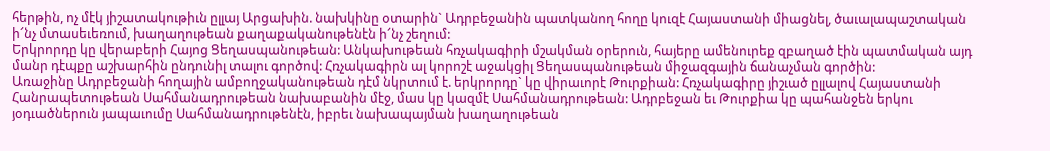հերթին, ոչ մէկ յիշատակութիւն ըլլայ Արցախին. նախկինը օտարին` Ադրբեջանին պատկանող հողը կուզէ Հայաստանի միացնել, ծաւալապաշտական ի՜նչ մտասեւեռում, խաղաղութեան քաղաքականութենէն ի՜նչ շեղում:
Երկրորդը կը վերաբերի Հայոց Ցեղասպանութեան: Անկախութեան հռչակագիրի մշակման օրերուն, հայերը ամենուրեք զբաղած էին պատմական այդ մանր դէպքը աշխարհին ընդունիլ տալու գործով: Հռչակագիրն ալ կորոշէ աջակցիլ Ցեղասպանութեան միջազգային ճանաչման գործին:
Առաջինը Ադրբեջանի հողային ամբողջականութեան դէմ նկրտում է. երկրորդը` կը վիրաւորէ Թուրքիան: Հռչակագիրը յիշւած ըլլալով Հայաստանի Հանրապետութեան Սահմանադրութեան նախաբանին մէջ, մաս կը կազմէ Սահմանադրութեան: Ադրբեջան եւ Թուրքիա կը պահանջեն երկու յօդւածներուն յապաւումը Սահմանադրութենէն, իբրեւ նախապայման խաղաղութեան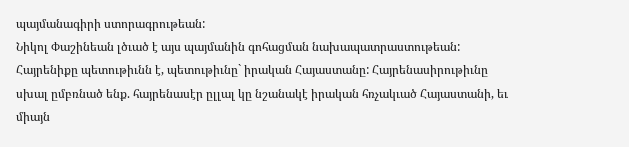պայմանագիրի ստորագրութեան:
Նիկոլ Փաշինեան լծւած է այս պայմանին գոհացման նախապատրաստութեան: Հայրենիքը պետութիւնն է, պետութիւնը` իրական Հայաստանը: Հայրենասիրութիւնը սխալ ըմբռնած ենք. հայրենասէր ըլլալ կը նշանակէ իրական հռչակւած Հայաստանի, եւ միայն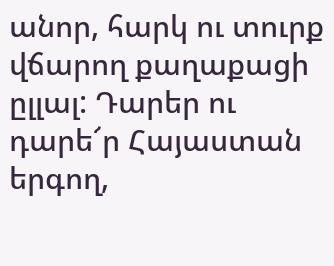անոր, հարկ ու տուրք վճարող քաղաքացի ըլլալ: Դարեր ու դարե՜ր Հայաստան երգող,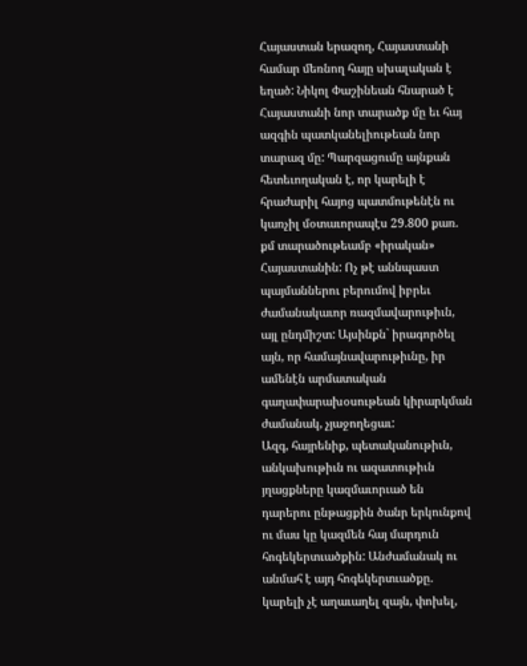Հայաստան երազող, Հայաստանի համար մեռնող հայը սխալական է եղած: Նիկոլ Փաշինեան հնարած է Հայաստանի նոր տարածք մը եւ հայ ազգին պատկանելիութեան նոր տարազ մը: Պարզացումը այնքան հետեւողական է, որ կարելի է հրաժարիլ հայոց պատմութենէն ու կառչիլ մօտաւորապէս 29.800 քառ. քմ տարածութեամբ «իրական» Հայաստանին: Ոչ թէ աննպաստ պայմաններու բերումով իբրեւ ժամանակաւոր ռազմավարութիւն, այլ ընդմիշտ: Այսինքն` իրագործել այն, որ համայնավարութիւնը, իր ամենէն արմատական գաղափարախօսութեան կիրարկման ժամանակ, չյաջողեցաւ:
Ազգ, հայրենիք, պետականութիւն, անկախութիւն ու ազատութիւն յղացքները կազմաւորւած են դարերու ընթացքին ծանր երկունքով ու մաս կը կազմեն հայ մարդուն հոգեկերտւածքին: Անժամանակ ու անմահ է այդ հոգեկերտւածքը. կարելի չէ աղաւաղել զայն, փոխել,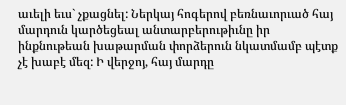աւելի եւս` չքացնել: Ներկայ հոգերով բեռնաւորւած հայ մարդուն կարծեցեալ անտարբերութիւնը իր ինքնութեան խաթարման փորձերուն նկատմամբ պէտք չէ խաբէ մեզ: Ի վերջոյ, հայ մարդը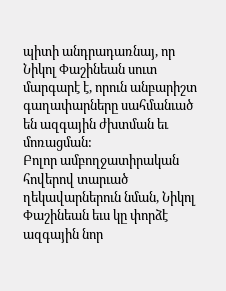պիտի անդրադառնայ, որ Նիկոլ Փաշինեան սուտ մարգարէ է, որուն անբարիշտ գաղափարները սահմանւած են ազգային ժխտման եւ մոռացման:
Բոլոր ամբողջատիրական հովերով տարւած ղեկավարներուն նման, Նիկոլ Փաշինեան եւս կը փորձէ ազգային նոր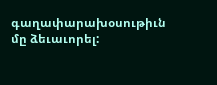գաղափարախօսութիւն մը ձեւաւորել: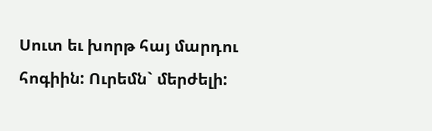Սուտ եւ խորթ հայ մարդու հոգիին: Ուրեմն` մերժելի: